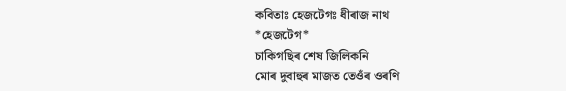কবিতাঃ হেজটেগঃ ধীৰাজ নাথ
*হেজটেগ*
চাকিগছিৰ শেষ জিলিকনি
মোৰ দুবাহুৰ মাজত তেওঁৰ ওৰণি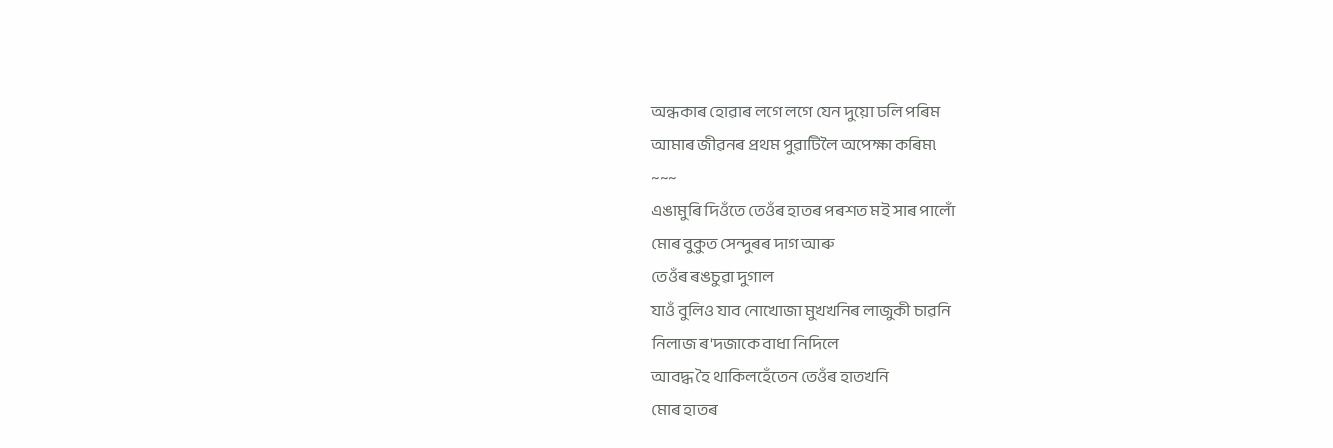অন্ধকাৰ হোৱাৰ লগে লগে যেন দুয়ো ঢলি পৰিম
আমাৰ জীৱনৰ প্ৰথম পুৱাটিলৈ অপেক্ষা কৰিম৷
~~~
এঙামুৰি দিওঁতে তেওঁৰ হাতৰ পৰশত মই সাৰ পালোঁ
মোৰ বুকুত সেন্দুৰৰ দাগ আৰু
তেওঁৰ ৰঙচুৱা দুগাল
যাওঁ বুলিও যাব নোখোজা মুখখনিৰ লাজুকী চাৱনি
নিলাজ ৰ'দজাকে বাধা নিদিলে
আবদ্ধ হৈ থাকিলহেঁতেন তেওঁৰ হাতখনি
মোৰ হাতৰ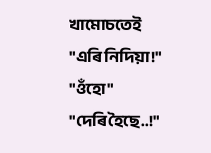খামোচতেই
"এৰি নিদিয়া!"
"ওঁহো"
"দেৰি হৈছে..!"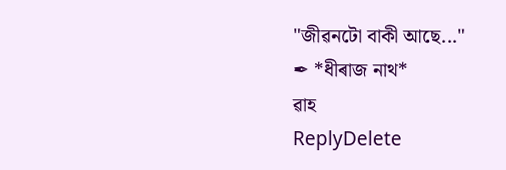"জীৱনটো বাকী আছে..."
✒ *ধীৰাজ নাথ*
ৱাহ
ReplyDelete